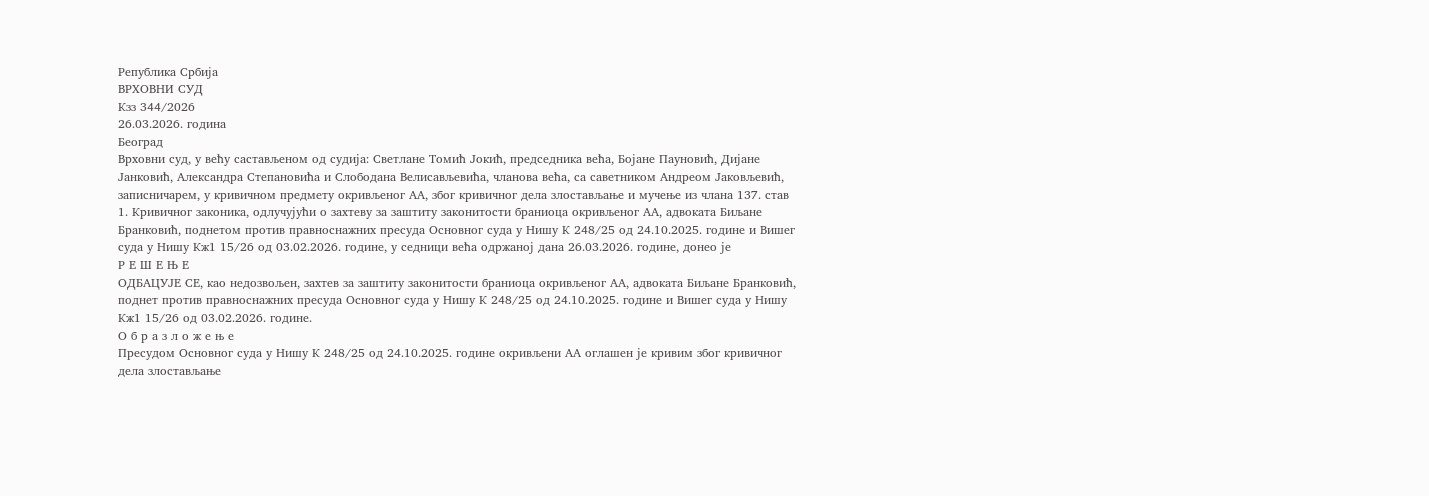Република Србија
ВРХОВНИ СУД
Кзз 344/2026
26.03.2026. година
Београд
Врховни суд, у већу састављеном од судија: Светлане Томић Јокић, председника већа, Бојане Пауновић, Дијане Јанковић, Александра Степановића и Слободана Велисављевића, чланова већа, са саветником Андреом Јаковљевић, записничарем, у кривичном предмету окривљеног АА, због кривичног дела злостављање и мучење из члана 137. став 1. Кривичног законика, одлучујући о захтеву за заштиту законитости браниоца окривљеног АА, адвоката Биљане Бранковић, поднетом против правноснажних пресуда Основног суда у Нишу К 248/25 од 24.10.2025. године и Вишег суда у Нишу Кж1 15/26 од 03.02.2026. године, у седници већа одржаној дана 26.03.2026. године, донео је
Р Е Ш Е Њ Е
ОДБАЦУЈЕ СЕ, као недозвољен, захтев за заштиту законитости браниоца окривљеног АА, адвоката Биљане Бранковић, поднет против правноснажних пресуда Основног суда у Нишу К 248/25 од 24.10.2025. године и Вишег суда у Нишу Кж1 15/26 од 03.02.2026. године.
О б р а з л о ж е њ е
Пресудом Основног суда у Нишу К 248/25 од 24.10.2025. године окривљени АА оглашен је кривим због кривичног дела злостављање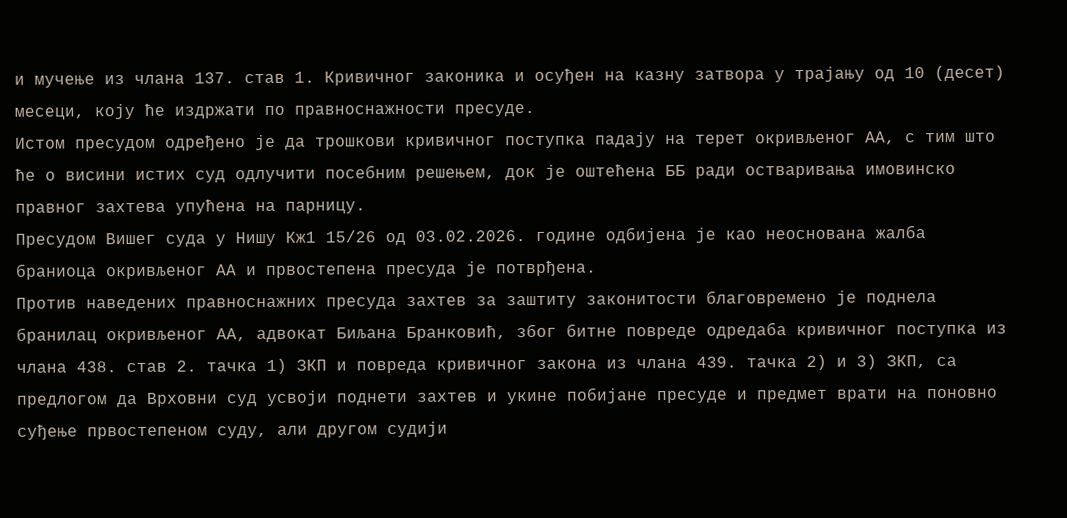и мучење из члана 137. став 1. Кривичног законика и осуђен на казну затвора у трајању од 10 (десет) месеци, коју ће издржати по правноснажности пресуде.
Истом пресудом одређено је да трошкови кривичног поступка падају на терет окривљеног АА, с тим што ће о висини истих суд одлучити посебним решењем, док је оштећена ББ ради остваривања имовинско правног захтева упућена на парницу.
Пресудом Вишег суда у Нишу Кж1 15/26 од 03.02.2026. године одбијена је као неоснована жалба браниоца окривљеног АА и првостепена пресуда је потврђена.
Против наведених правноснажних пресуда захтев за заштиту законитости благовремено је поднела бранилац окривљеног АА, адвокат Биљана Бранковић, због битне повреде одредаба кривичног поступка из члана 438. став 2. тачка 1) ЗКП и повреда кривичног закона из члана 439. тачка 2) и 3) ЗКП, са предлогом да Врховни суд усвоји поднети захтев и укине побијане пресуде и предмет врати на поновно суђење првостепеном суду, али другом судији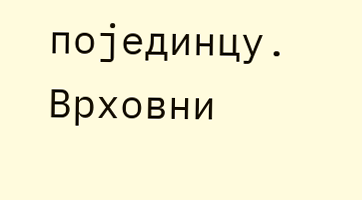појединцу.
Врховни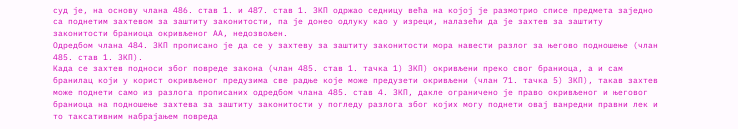суд је, на основу члана 486. став 1. и 487. став 1. ЗКП одржао седницу већа на којој је размотрио списе предмета заједно са поднетим захтевом за заштиту законитости, па је донео одлуку као у изреци, налазећи да је захтев за заштиту законитости браниоца окривљеног АА, недозвољен.
Одредбом члана 484. ЗКП прописано је да се у захтеву за заштиту законитости мора навести разлог за његово подношење (члан 485. став 1. ЗКП).
Када се захтев подноси због повреде закона (члан 485. став 1. тачка 1) ЗКП) окривљени преко свог браниоца, а и сам бранилац који у корист окривљеног предузима све радње које може предузети окривљени (члан 71. тачка 5) ЗКП), такав захтев може поднети само из разлога прописаних одредбом члана 485. став 4. ЗКП, дакле ограничено је право окривљеног и његовог браниоца на подношење захтева за заштиту законитости у погледу разлога због којих могу поднети овај ванредни правни лек и то таксативним набрајањем повреда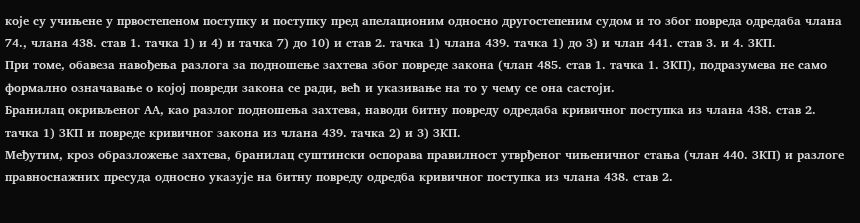које су учињене у првостепеном поступку и поступку пред апелационим односно другостепеним судом и то због повреда одредаба члана 74., члана 438. став 1. тачка 1) и 4) и тачка 7) до 10) и став 2. тачка 1) члана 439. тачка 1) до 3) и члан 441. став 3. и 4. ЗКП.
При томе, обавеза навођења разлога за подношење захтева због повреде закона (члан 485. став 1. тачка 1. ЗКП), подразумева не само формално означавање о којој повреди закона се ради, већ и указивање на то у чему се она састоји.
Бранилац окривљеног АА, као разлог подношења захтева, наводи битну повреду одредаба кривичног поступка из члана 438. став 2. тачка 1) ЗКП и повреде кривичног закона из члана 439. тачка 2) и 3) ЗКП.
Међутим, кроз образложење захтева, бранилац суштински оспорава правилност утврђеног чињеничног стања (члан 440. ЗКП) и разлоге правноснажних пресуда односно указује на битну повреду одредба кривичног поступка из члана 438. став 2.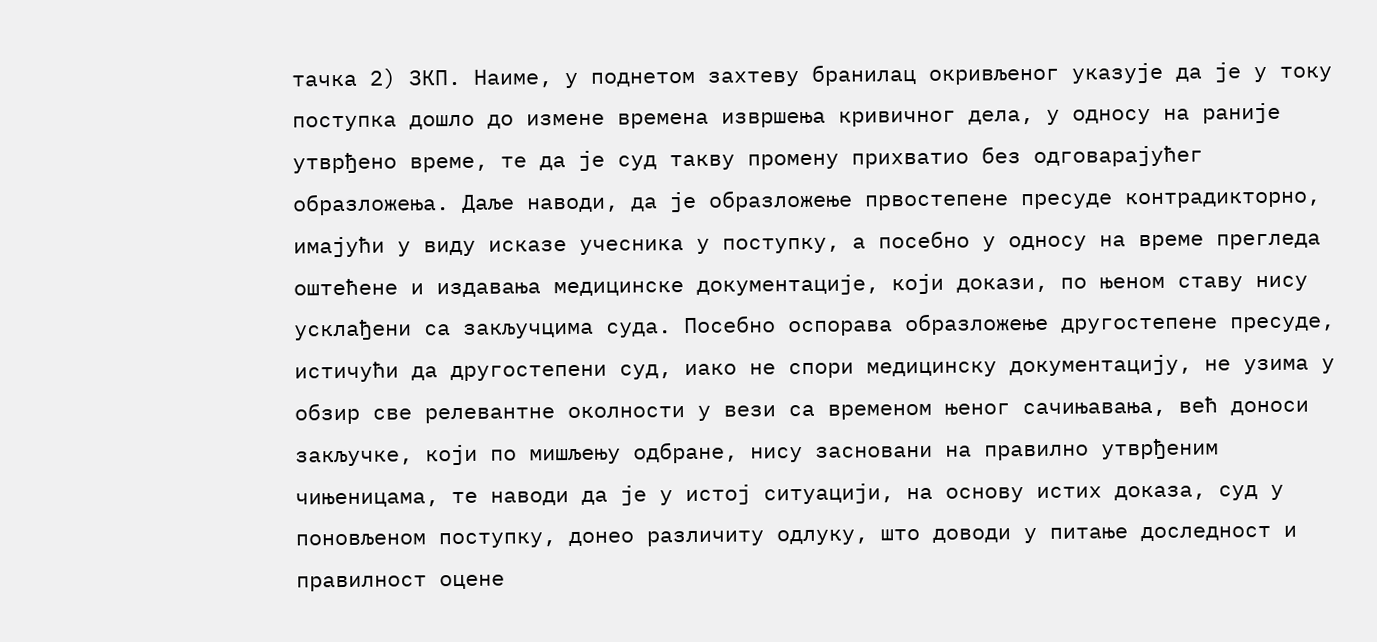тачка 2) ЗКП. Наиме, у поднетом захтеву бранилац окривљеног указује да је у току поступка дошло до измене времена извршења кривичног дела, у односу на раније утврђено време, те да је суд такву промену прихватио без одговарајућег образложења. Даље наводи, да је образложење првостепене пресуде контрадикторно, имајући у виду исказе учесника у поступку, а посебно у односу на време прегледа оштећене и издавања медицинске документације, који докази, по њеном ставу нису усклађени са закључцима суда. Посебно оспорава образложење другостепене пресуде, истичући да другостепени суд, иако не спори медицинску документацију, не узима у обзир све релевантне околности у вези са временом њеног сачињавања, већ доноси закључке, који по мишљењу одбране, нису засновани на правилно утврђеним чињеницама, те наводи да је у истој ситуацији, на основу истих доказа, суд у поновљеном поступку, донео различиту одлуку, што доводи у питање доследност и правилност оцене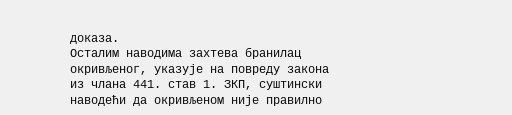доказа.
Осталим наводима захтева бранилац окривљеног, указује на повреду закона из члана 441. став 1. ЗКП, суштински наводећи да окривљеном није правилно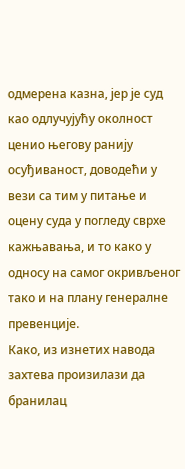одмерена казна, јер је суд као одлучујућу околност ценио његову ранију осуђиваност, доводећи у вези са тим у питање и оцену суда у погледу сврхе кажњавања, и то како у односу на самог окривљеног тако и на плану генералне превенције.
Како, из изнетих навода захтева произилази да бранилац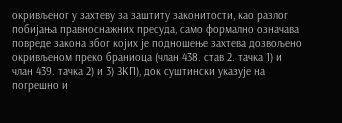окривљеног у захтеву за заштиту законитости, као разлог побијања правноснажних пресуда, само формално означава повреде закона због којих је подношење захтева дозвољено окривљеном преко браниоца (члан 438. став 2. тачка 1) и члан 439. тачка 2) и 3) ЗКП), док суштински указује на погрешно и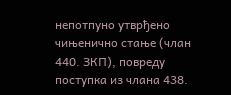непотпуно утврђено чињенично стање (члан 440. ЗКП), повреду поступка из члана 438.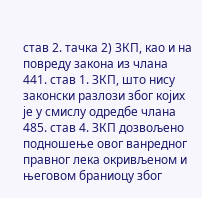став 2. тачка 2) ЗКП, као и на повреду закона из члана 441. став 1. ЗКП, што нису законски разлози због којих је у смислу одредбе члана 485. став 4. ЗКП дозвољено подношење овог ванредног правног лека окривљеном и његовом браниоцу због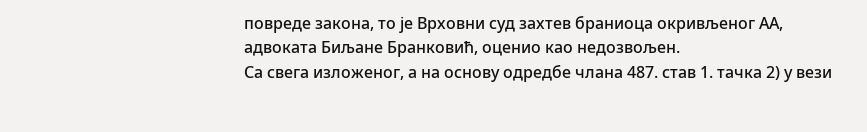повреде закона, то је Врховни суд захтев браниоца окривљеног АА, адвоката Биљане Бранковић, оценио као недозвољен.
Са свега изложеног, а на основу одредбе члана 487. став 1. тачка 2) у вези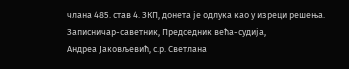члана 485. став 4. ЗКП, донета је одлука као у изреци решења.
Записничар-саветник, Председник већа-судија,
Андреа Јаковљевић, с.р. Светлана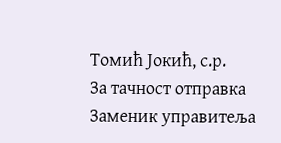Томић Јокић, с.р.
За тачност отправка
Заменик управитеља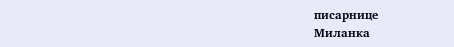писарнице
Миланка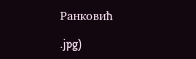Ранковић

.jpg)